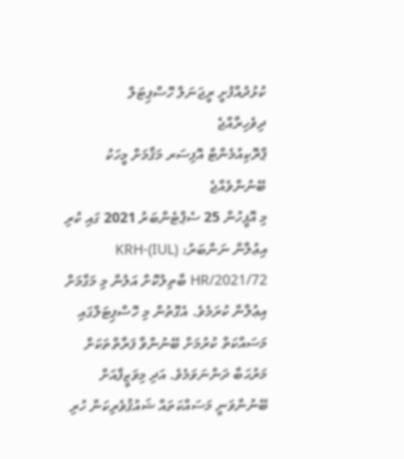ކުޅުދުއްފުށީ ރީޖަނަލް ހޮސްޕިޓަލް
ދިވެހިރާއްޖެ
ޕްރޮކިއުމެންޓް އޮފިސަރ މަޤާމަށް މީހަކު ބޭނުންވެއްޖެ
މި އޮފީހުން 25 ސެޕްޓެންބަރު 2021 ގައި ކުރި އިޢުލާން ނަންބަރު: (IUL)KRH-HR/2021/72 ބާތިލުކޮށް އަލުން މި މަގާމަށް އިޢުލާން ކުރަމެވެ. އެގޮތުން މި ހޮސްޕިޓަލްގައި މަސައްކަތް ކުރުމަށް ބޭނުންވާ ފަރާތްތަކަށް މަރުޙަބާ ދަންނަވަމެވެ. އަދި މިވަޒީފާއަށް ބޭނުންވަނީ މަސައްކަތައް ޝައުޤުވެރިކަން ހުރި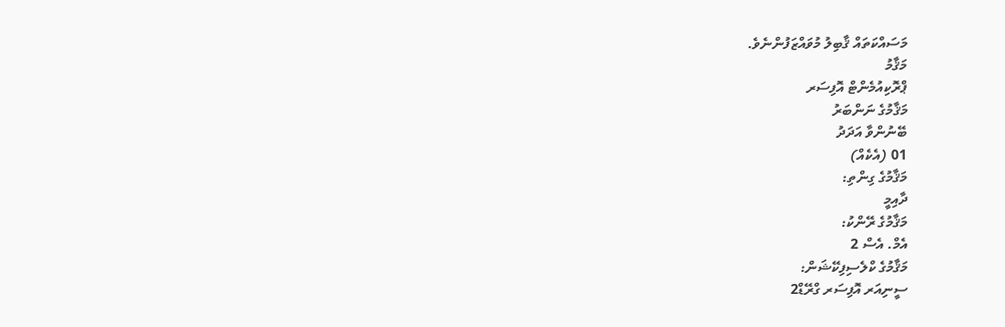މަސައްކަތައް ޤާބިލު މުވައްޒަފުންނެވެ.
މަޤާމު
ޕްރޮކިއުމެންޓް އޮފިސަރ
މަޤާމުގެ ނަންބަރު
ބޭނުންވާ އަދަދު
01 (އެކެއް)
މަޤާމުގެ ގިންތި:
ދާއިމީ
މަޤާމުގެ ރޭންކު:
އެމް. އެސް 2
މަޤާމުގެ ކްލެސިފިކޭޝަން:
ސީނިއަރ އޮފިސަރ ގްރޭޑް2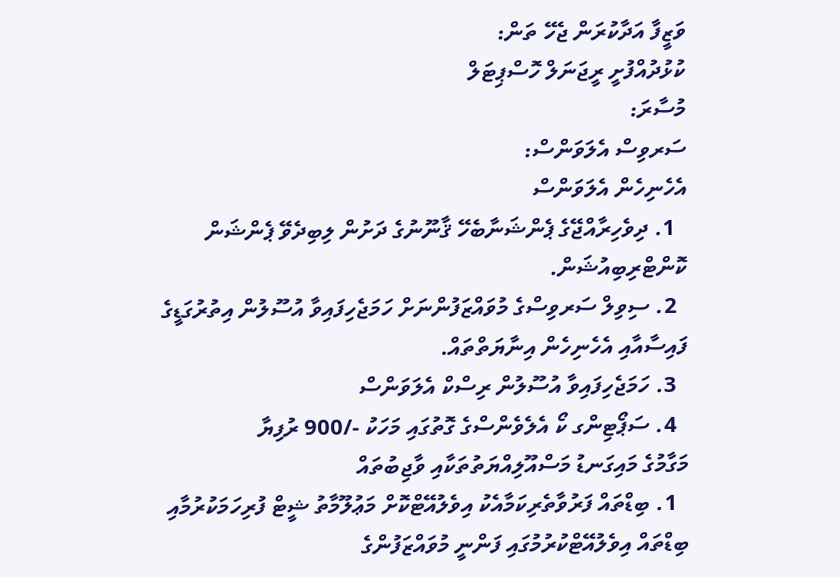ވަޒީފާ އަދާކުރަން ޖެހޭ ތަން:
ކުޅުދުއްފުށީ ރީޖަނަލް ހޮސްޕިޓަލް
މުސާރަ:
ސަރވިސް އެލަވަންސް:
އެހެނިހެން އެލަވަންސް
  1. ދިވެހިރާއްޖޭގެ ޕެންޝަނާބެހޭ ޤާނޫނުގެ ދަށުން ލިބިދެވޭ ޕެންޝަން ކޮންޓްރިބިއުޝަން.
  2. ސިވިލް ސަރވިސްގެ މުވައްޒަފުންނަށް ހަމަޖެހިފައިވާ އުސޫލުން އިތުރުގަޑީގެ ފައިސާއާއި އެހެނިހެން އިނާޔަތްތައް.
  3. ހަމަޖެހިފައިވާ އުސޫލުން ރިސްކް އެލަވަންސް
  4. ސަޕޯޓިންގ ކޯ އެލެވެންސްގެ ގޮތުގައި މަހަކު -/900 ރުފިޔާ
މަގާމުގެ މައިގަނޑު މަސްއޫލިއްޔަތުތަކާއި ވާޖިބުތައް
  1. ބިޑްތައް ފަރުވާތެރިކަމާއެކު އިވެލުއޭޓްކޮށް މަޢުލޫމާތު ޝީޓް ފުރިހަމަކުރުމާއި ބިޑްތައް އިވެލުއޭޓްކުރުމުގައި ފަންނީ މުވައްޒަފުންގެ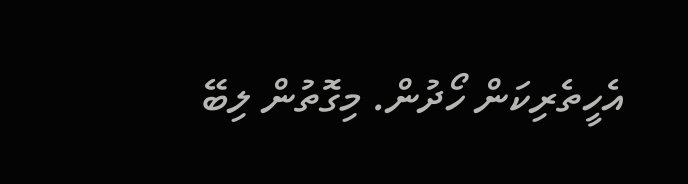އެހީތެރިކަން ހޯދުން. މިގޮތުން ލިބޭ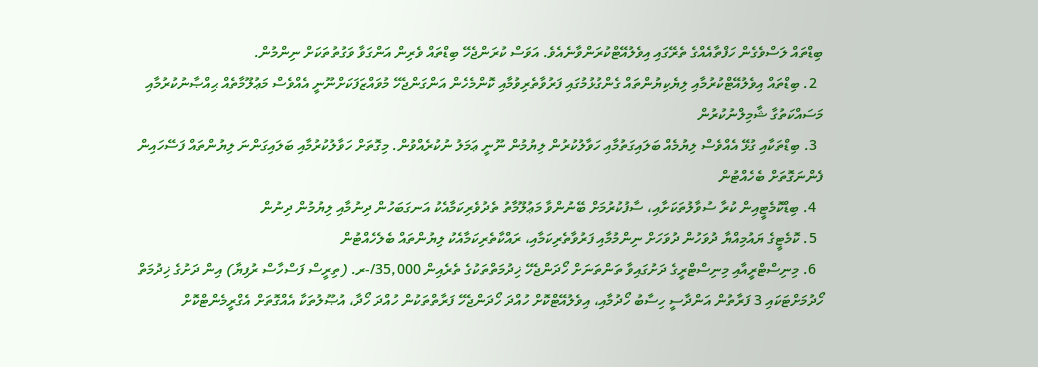ބިޑްތައް ލަސްވެގެން ހަފްތާއެއްގެ ތެރޭގައި އިވެލުއޭޓްކުރަންވާނެއެވެ. އަވަސް ކުރަންޖެހޭ ބިޑްތައް ވެރިން އަންގަވާ ވަގުތުތަކަށް ނިންމުން.
  2. ބިޑްތައް އިވެލުއޭޓްކުރުމާއި ލިޔެކިޔުންތައް ގެންގުޅުމުގައި ފަރުވާތެރިވުމާއި ކޮންމެހެން އަންގަންޖެހޭ މުވައްޒަފަކަށްނޫނީ އެއްވެސް މަޢުލޫމާތެއް ޙިއްޞާނުކުރުމާއި މަސައްކަތުގާ ޝާމިލްނުކުރުން
  3. ބިޑްތަކާއި ގުޅޭ އެއްވެސް ލިޔުމެއް ބަލައިގަތުމާއި ހަވާލުކުރުން ލިޔުމުން ނޫނީ ޢަމަލު ނުކުރެއްވުން. މިގޮތަށް ހަވާލުކުރުމާއި ބަލައިގަންނަ ލިޔުންތައް ފަސޭހައިން ފެންނަގޮތަށް ބެހެއްޓުން
  4. ބިޑްކޮމެޓީއިން ކުރާ ސުވާލުތަކަށާއި، ސާފުކުރުމަށް ބޭނުންވާ މަޢުލޫމާތު ތެދުވެރިކަމާއެކު އަނގަބަހުން ދިނުމާއި ލިޔުމުން ދިނުން
  5. ކޮމެޓީގެ ޔައުމިއްޔާ ދުވަހުން ދުވަހަށް ނިންމުމާއި ފަރުވާތެރިކަމާއި، ރައްކާތެރިކަމާއެކު ލިޔުންތައް ބެލެހެއްޓުން
  6. މިނިސްޓްރީއާއި މިނިސްޓްރީގެ ދަށުގައިވާ ތަންތަނަށް ހޯދަންޖެހޭ ޚިދުމަތްތަކުގެ ތެރެއިން 35,000/-ރ. (ތިރީސް ފަސްހާސް ރުފިޔާ) އިން ދަށުގެ ޚިދުމަތް ހޯދުމަށްޓަކައި 3 ފަރާތުން އަންދާސީ ހިސާބު ހޯދުމާއި، އިވެލުއޭޓްކޮށް ހުއްދަ ހޯދަންޖެހޭ ފަރާތްތަކުން ހުއްދަ ހޯދާ، އުޞޫލުތަކާ އެއްގޮތަށް އެގްރީމެންޓްކޮށް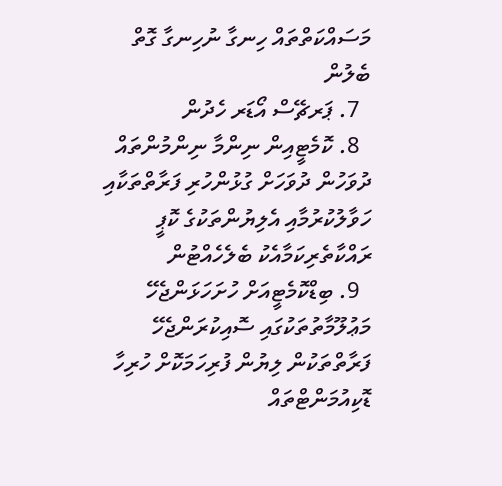މަސައްކަތްތައް ހިނގާ ނުހިނގާ ގޮތް ބެލުން
  7. ޕަރޗޭސް އޯޑަރ ހެދުން
  8. ކޮމެޓީއިން ނިންމާ ނިންމުންތައް ދުވަހުން ދުވަހަށް ގުޅުންހުރި ފަރާތްތަކާއި ހަވާލުކުރުމާއި އެލިޔުންތަކުގެ ކޮޕީ ރައްކާތެރިކަމާއެކު ބެލެހެއްޓުން
  9. ބިޑްކޮމެޓީއަށް ހުށަހަޅަންޖެހޭ މަޢުލޫމާތުތަކުގައި ސޮއިކުރަންޖެހޭ ފަރާތްތަކުން ލިޔުން ފުރިހަމަކޮށް ހުރިހާ ޑޮކިއުމަންޓްތައް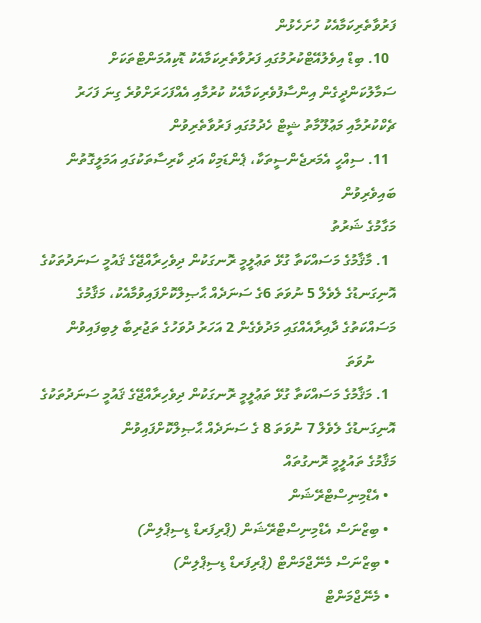ފަރުވާތެރިކަމާއެކު ހުށަހެޅުން
  10. ބިޑް އިވެލުއޭޓްކުރުމުގައި ފަރުވާތެރިކަމާއެކު ޑޮކިއުމަންޓްތަކަށް ސަމާލުކަންދީގެން އިންސާފުވެރިކަމާއެކު ކުރުމާއި އެއްފަހަރަށްވުރެ ގިނަ ފަހަރު ޗެކްކުރުމާއި މަޢުލޫމާތު ޝީޓް ހެދުމުގައި ފަރުވާތެރިވުން
  11. ސިއްހީ އެމަރޖެންސީތަކާ، ޕެންޑަމިކް އަދި ކާރިސާތަކުގައި އަމަލީގޮތުން ބައިވެރިވުން
މަގާމުގެ ޝަރުތު
  1. މާޤާމުގެ މަސައްކަތާ ގުޅޭ ތަޢުލީމީ ރޮނގަކުން ދިވެހިރާއްޖޭގެ ޤައުމީ ސަނަދުތަކުގެ އޮނިގަނޑުގެ ލެވެލް 5 ނުވަތަ 6ގެ ސަނަދެއް ޙާޞިލްކޮށްފައިވުމާއެކު، މަޤާމުގެ މަސައްކަތުގެ ދާއިރާއެއްގައި މަދުވެގެން 2 އަހަރު ދުވަހުގެ ތަޖުރިބާ ލިބިފައިވުން
      ނުވަތަ
  1. މަޤާމުގެ މަސައްކަތާ ގުޅޭ ތަޢުލީމީ ރޮނގަކުން ދިވެހިރާއްޖޭގެ ޤައުމީ ސަނަދުތަކުގެ އޮނިގަނޑުގެ ލެވެލް 7 ނުވަތަ 8 ގެ ސަނަދެއް ޙާޞިލްކޮށްފައިވުން
މަޤާމުގެ ތައުލީމީ ރޮނގުތައް
  • އެޑްމިނިސްޓްރޭޝަން
  • ބިޒްނަސް އެޑްމިނިސްޓްރޭޝަން (ޕްރިފަރޑް ޑިސިޕްލިން)
  • ބިޒްނަސް މެނޭޖްމަންޓް (ޕްރިފަރޑް ޑިސިޕްލިން)
  • މެނޭޖްމަންޓް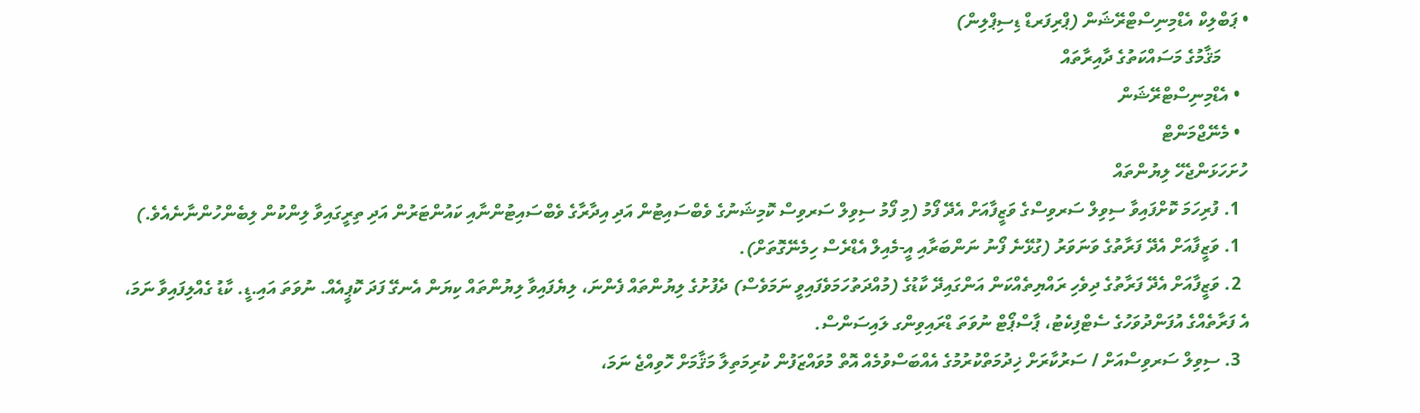• ޕަބްލިކް އެޑްމިނިސްޓްރޭޝަން (ޕްރިފަރޑް ޑިސިޕްލިން)
      މަޤާމުގެ މަސައްކަތުގެ ދާއިރާތައް
  • އެޑްމިނިސްޓްރޭޝަން
  • މެނޭޖްމަންޓް
ހުށަހަޅަންޖެހޭ ލިޔުންތައް
  1. ފުރިހަމަ ކޮށްފައިވާ ސިވިލް ސަރވިސްގެ ވަޒީފާއަށް އެދޭ ފޯމު (މި ފޯމު ސިވިލް ސަރވިސް ކޮމިޝަނުގެ ވެބްސައިޓުން އަދި އިދާރާގެ ވެބްސައިޓުންނާއި ކައުންޓަރުން އަދި ތިރީގައިވާ ލިންކުން ލިބެންހުންނާނެއެވެ.)
  1. ވަޒީފާއަށް އެދޭ ފަރާތުގެ ވަނަވަރު (ގުޅޭނެ ފޯނު ނަންބަރާއި އީ-މެއިލް އެޑްރެސް ހިމެނޭގޮތަށް).
  2. ވަޒީފާއަށް އެދޭ ފަރާތުގެ ދިވެހި ރައްޔިތެއްކަން އަންގައިދޭ ކާޑުގެ (މުއްދަތުހަމަވެފައިވީ ނަމަވެސް) ދެފުށުގެ ލިޔުންތައް ފެންނަ، ލިޔެފައިވާ ލިޔުންތައް ކިޔަން އެނގޭ ފަދަ ކޮޕީއެއް. ނުވަތަ އައި.ޑީ. ކާޑު ގެއްލިފައިވާ ނަމަ، އެ ފަރާތެއްގެ އުފަންދުވަހުގެ ސެޓްފިކެޓު، ޕާސްޕޯޓް ނުވަތަ ޑްރައިވިންގ ލައިސަންސް.
  3. ސިވިލް ސަރވިސްއަށް / ސަރުކާރަށް ޚިދުމަތްކުރުމުގެ އެއްބަސްވުމެއް އޮތް މުވައްޒަފުން ކުރިމަތިލާ މަޤާމަށް ހޮވިއްޖެ ނަމަ،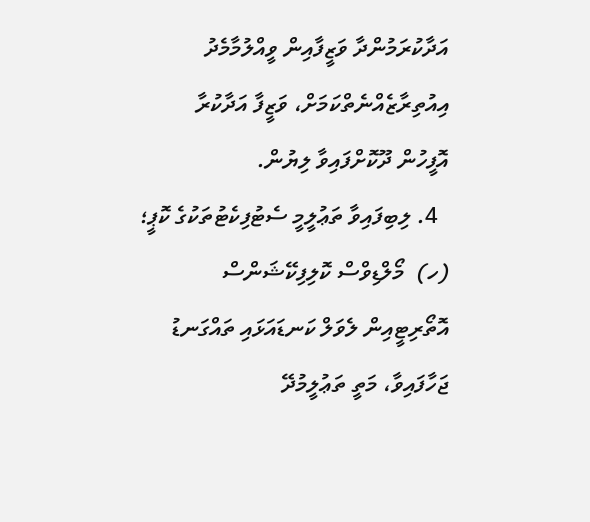އަދާކުރަމުންދާ ވަޒީފާއިން ވީއްލުމާމެދު އިއުތިރާޒެއްނެތްކަމަށް، ވަޒީފާ އަދާކުރާ އޮފީހުން ދޫކޮށްފައިވާ ލިޔުން.
  4. ލިބިފައިވާ ތަޢުލީމީ ސެޓުފިކެޓުތަކުގެ ކޮޕީ؛
(ހ)  މޯލްޑިވްސް ކޮލިފިކޭޝަންސް އޮތޯރިޓީއިން ލެވަލް ކަނޑައަޅައި ތައްގަނޑު ޖަހާފައިވާ، މަތީ ތަޢުލީމުދޭ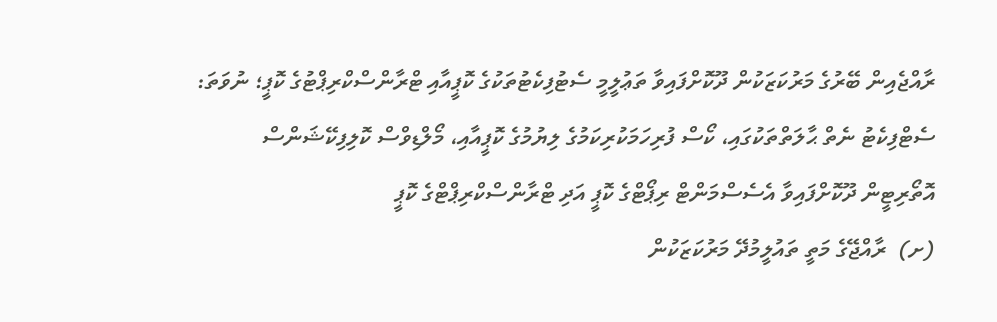ރާއްޖެއިން ބޭރުގެ މަރުކަޒަކުން ދޫކޮށްފައިވާ ތަޢުލީމީ ސެޓުފިކެޓުތަކުގެ ކޮޕީއާއި ޓްރާންސްކްރިޕްޓުގެ ކޮޕީ؛ ނުވަތަ: ސެޓްފިކެޓު ނެތް ޙާލަތްތަކުގައި، ކޯސް ފުރިހަމަކުރިކަމުގެ ލިޔުމުގެ ކޮޕީއާއި، މޯލްޑިވްސް ކޮލިފިކޭޝަންސް އޮތޯރިޓީން ދޫކޮށްފައިވާ އެސެސްމަންޓް ރިޕޯޓްގެ ކޮޕީ އަދި ޓްރާންސްކްރިޕްޓްގެ ކޮޕީ
(ށ)  ރާއްޖޭގެ މަތީ ތައުލީމުދޭ މަރުކަޒަކުން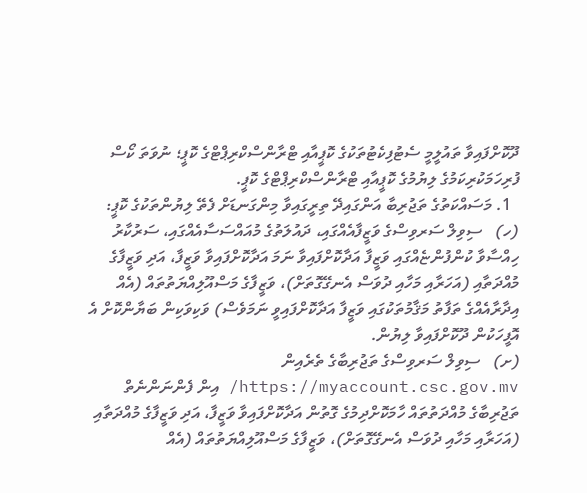ދޫކޮށްފައިވާ ތައުލީމީ ސެޓުފިކެޓުތަކުގެ ކޮޕީއާއި ޓްރާންސްކްރިޕްޓްގެ ކޮޕީ؛ ނުވަތަ ކޯސް ފުރިހަމަކުރިކަމުގެ ލިޔުމުގެ ކޮޕީއާއި ޓްރާންސްކްރިޕްޓްގެ ކޮޕީ.
  1. މަސައްކަތުގެ ތަޖުރިބާ އަންގައިދޭ ތިރީގައިވާ މިންގަނޑަށް ފެތޭ ލިޔުންތަކުގެ ކޮޕީ:
(ހ)   ސިވިލް ސަރވިސްގެ ވަޒީފާއެއްގައި، ދައުލަތުގެ މުއައްސަސާއެއްގައި، ސަރުކާރު ހިއްސާވާ ކުންފުންޏެއްގައި ވަޒީފާ އަދާކޮށްފައިވާ ނަމަ އަދާކޮށްފައިވާ ވަޒީފާ، އަދި ވަޒީފާގެ މުއްދަތާއި (އަހަރާއި މަހާއި ދުވަސް އެނގޭގޮތަށް)، ވަޒީފާގެ މަސްއޫލިއްޔަތުތައް (އެއް އިދާރާއެއްގެ ތަފާތު މަޤާމުތަކުގައި ވަޒީފާ އަދާކޮށްފައިވީ ނަމަވެސް) ވަކިވަކިން ބަޔާންކޮށް އެ އޮފީހަކުން ދޫކޮށްފައިވާ ލިޔުން.
(ށ)   ސިވިލް ސަރވިސްގެ ތަޖުރިބާގެ ތެރެއިން https://myaccount.csc.gov.mv/ އިން ފެންނަންނެތް ތަޖުރިބާގެ މުއްދަތުތައް ހާމަކޮށްދިމުގެ ގޮތުން އަދާކޮށްފައިވާ ވަޒީފާ، އަދި ވަޒީފާގެ މުއްދަތާއި (އަހަރާއި މަހާއި ދުވަސް އެނގޭގޮތަށް)، ވަޒީފާގެ މަސްއޫލިއްޔަތުތައް (އެއް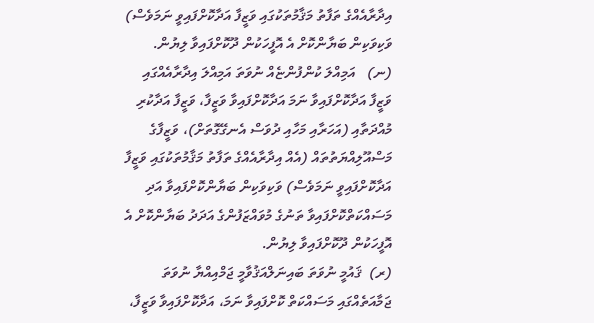އިދާރާއެއްގެ ތަފާތު މަޤާމުތަކުގައި ވަޒީފާ އަދާކޮށްފައިވީ ނަމަވެސް) ވަކިވަކިން ބަޔާންކޮށް އެ އޮފީހަކުން ދޫކޮށްފައިވާ ލިޔުން.
(ނ)   އަމިއްލަ ކުންފުންޏެއް ނުވަތަ އަމިއްލަ އިދާރާއެއްގައި ވަޒީފާ އަދާކޮށްފައިވާ ނަމަ އަދާކޮށްފައިވާ ވަޒީފާ، ވަޒީފާ އަދާކުރި މުއްދަތާއި (އަހަރާއި މަހާއި ދުވަސް އެނގޭގޮތަށް)، ވަޒީފާގެ މަސްއޫލިއްޔަތުތައް (އެއް އިދާރާއެއްގެ ތަފާތު މަޤާމުތަކުގައި ވަޒީފާ އަދާކޮށްފައިވީ ނަމަވެސް) ވަކިވަކިން ބަޔާންކޮށްފައިވާ އަދި މަސައްކަތްކޮށްފައިވާ ތަނުގެ މުވައްޒަފުންގެ އަދަދު ބަޔާންކޮށް އެ އޮފީހަކުން ދޫކޮށްފައިވާ ލިޔުން.
(ރ)  ޤައުމީ ނުވަތަ ބައިނަލްއަޤުވާމީ ޖަމްއިއްޔާ ނުވަތަ ޖަމާއަތެއްގައި މަސައްކަތް ކޮށްފައިވާ ނަމަ، އަދާކޮށްފައިވާ ވަޒީފާ،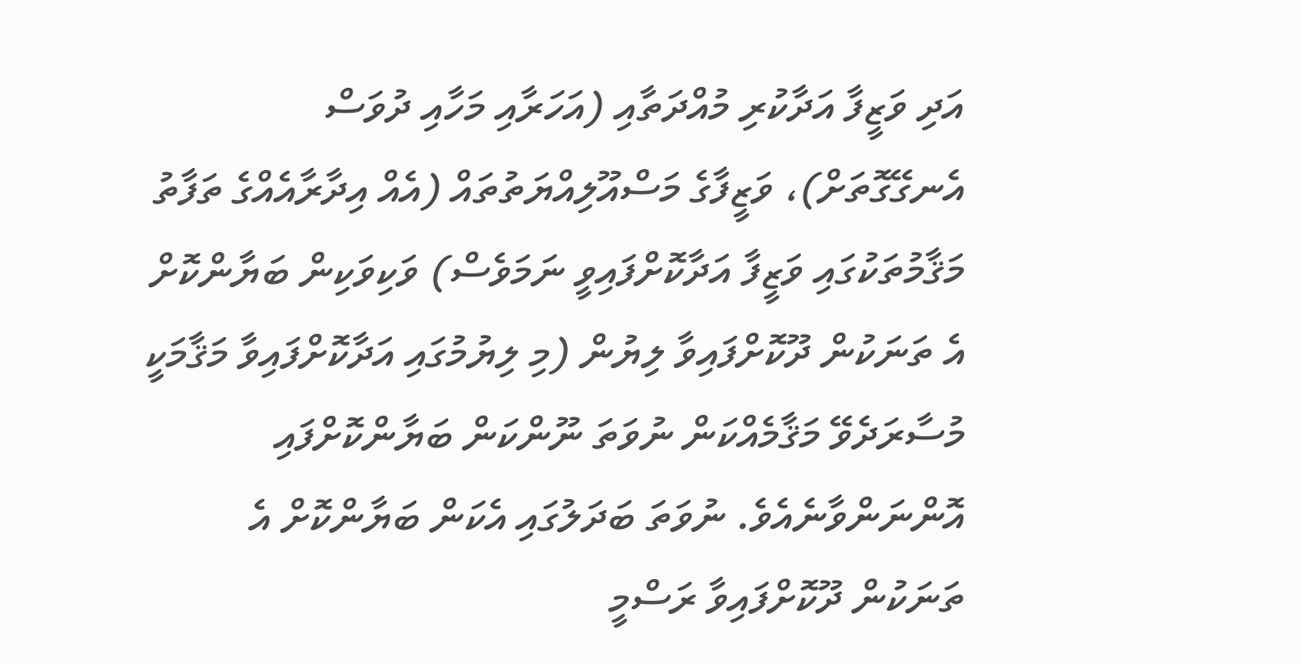އަދި ވަޒީފާ އަދާކުރި މުއްދަތާއި (އަހަރާއި މަހާއި ދުވަސް އެނގޭގޮތަށް)، ވަޒީފާގެ މަސްއޫލިއްޔަތުތައް (އެއް އިދާރާއެއްގެ ތަފާތު މަޤާމުތަކުގައި ވަޒީފާ އަދާކޮށްފައިވީ ނަމަވެސް) ވަކިވަކިން ބަޔާންކޮށް އެ ތަނަކުން ދޫކޮށްފައިވާ ލިޔުން (މި ލިޔުމުގައި އަދާކޮށްފައިވާ މަޤާމަކީ މުސާރަދެވޭ މަޤާމެއްކަން ނުވަތަ ނޫންކަން ބަޔާންކޮށްފައި އޮންނަންވާނެއެވެ. ނުވަތަ ބަދަލުގައި އެކަން ބަޔާންކޮށް އެ ތަނަކުން ދޫކޮށްފައިވާ ރަސްމީ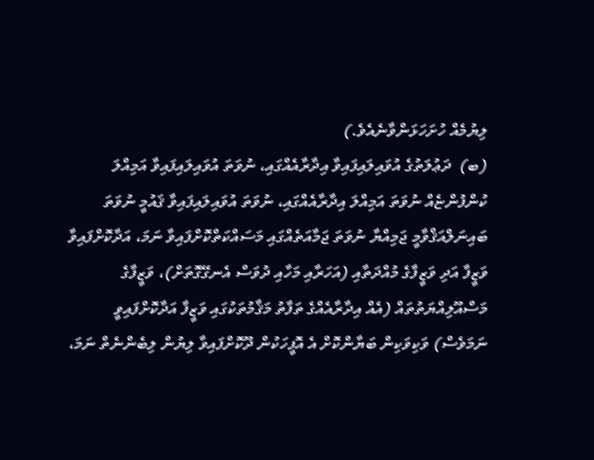ލިޔުމެއް ހުށަހަޅަންވާނެއެވެ.)
(ބ)  ދަޢުލަތުގެ އުވައިލައިފައިވާ އިދާރާއެއްގައި، ނުވަތަ އުވައިލައިފައިވާ އަމިއްލަ ކުންފުންޏެއް ނުވަތަ އަމިއްލަ އިދާރާއެއްގައި، ނުވަތަ އުވައިލައިފައިވާ ޤައުމީ ނުވަތަ ބައިނަލްއަޤްވާމީ ޖަމިއްޔާ ނުވަތަ ޖަމާއަތެއްގައި މަސައްކަތްކޮށްފައިވާ ނަމަ، އަދާކޮށްފައިވާ ވަޒީފާ އަދި ވަޒީފާގެ މުއްދަތާއި (އަހަރާއި މަހާއި ދުވަސް އެނގޭގޮތަށް)، ވަޒީފާގެ މަސްއޫލިއްޔަތުތައް (އެއް އިދާރާއެއްގެ ތަފާތު މަޤާމުތަކުގައި ވަޒީފާ އަދާކޮށްފައިވީ ނަމަވެސް) ވަކިވަކިން ބަޔާންކޮށް އެ އޮފީހަކުން ދޫކޮށްފައިވާ ލިޔުން ލިބެންނެތް ނަމަ،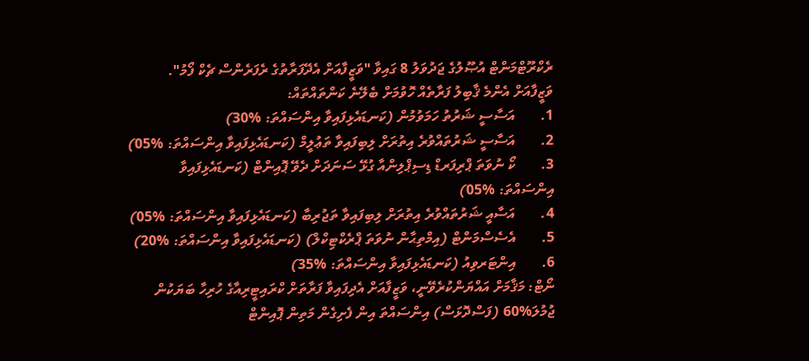ރެކްރޫޓްމަންޓް އުޞޫލުގެ ޖަދުވަލު 8 ގައިވާ "ވަޒީފާއަށް އެދޭފަރާތުގެ ރެފަރެންސް ޗެކް ފޯމު".
ވަޒީފާއަށް އެންމެ ޤާބިލު ފަރާތެއް ހޮވުމަށް ބެލޭނެ ކަންތައްތައް:
1.       އަސާސީ ޝަރުތު ހަމަވުމުން (ކަނޑައެޅިފައިވާ އިންސައްތަ: %30)
2.       އަސާސީ ޝަރުތައްވުރެ އިތުރަށް ލިބިފައިވާ ތަޢުލީމް (ކަނޑައެޅިފައިވާ އިންސައްތަ: %05)
3.       ކޯ ނުވަތަ ޕްރިފަރޑް ޑިސިޕްލިންއާ ގުޅޭ ސަނަދަށް ދެވޭ ޕޮއިންޓް (ކަނޑައެޅިފައިވާ އިންސައްތަ: %05)
4.       އަސާއީ ޝަރުތައްވުރެ އިތުރަށް ލިބިފައިވާ ތަޖުރިބާ (ކަނޑައެޅިފައިވާ އިންސައްތަ: %05)
5.       އެސެސްމަންޓް (އިމްތިޙާން ނުވަތަ ޕްރެކްޓިކްލް) (ކަނޑައެޅިފައިވާ އިންސައްތަ: %20)
6.       އިންޓަރވިއު (ކަނޑައެޅިފައިވާ އިންސައްތަ: %35)
ނޯޓް: މަޤާމަށް އައްޔަންކުރެވޭނީ، ވަޒީފާއަށް އެދިފައިވާ ފަރާތަށް ކްރައިޓީރިއާގެ ހުރިހާ ބަޔަކުން ޖުމުލަ%60 (ފަސްދޮޅަސް) އިންސައްތަ އިން ފެށިގެން މަތިން ޕޮއިންޓް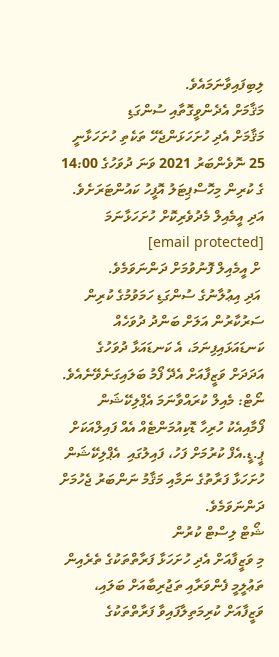ލިބިފައިވާނަމައެވެ.
މަޤާމަށް އެދެންވީގޮތާއި ސުންގަޑި
މަޤާމަށް އެދި ހުށަހަޅަންޖެހޭ ތަކެތި ހުށަހަޅާނީ 25 ނޮވެންބަރު 2021 ވަނަ ދުވަހުގެ 14:00 ގެ ކުރިން މިހޮސްޕިޓަލު އޮފީހު ކައުންޓަރަށެވެ. އަދި އީމެއިލް މެދުވެރިކޮށް ހުށަހަޅާނަމަ  [email protected]
 ށް އީމެއިލް ފޮނުވުމަށް ދަންނަވަމެވެ.
 އަދި އިޢުލާނުގެ ސުންގަޑި ހަމަވުމުގެ ކުރިން ސަރުކާރުން އަލަށް ބަންދު ދުވަހެއް ކަނޑައަޅައިފިނަމަ، އެ ކަނޑައަޅާ ދުވަހުގެ އަދަދަށް ވަޒީފާއަށް އެދޭ ފޯމު ބަލައިގަނެވޭނެއެވެ.
ނޯޓް: މެއިލް ކުރައްވާނަމަ އެޕްލިކޭޝަން ފޯމާއިއެކު ހުރިހާ ޑޮކިއުމަންޓެއް އެއް ފައިލްއަކަށް ޕީ.ޑީ.އެފް ކުރުމަށް ފަހު، ފައިލުގައި  އެޕްލިކޭޝަން ހުށަހަޅާ ފަރާތުގެ ނަމާއި މަޤާމު ނަންބަރު ޖެހުމަށް ދަންނަވަމެވެ.
ޝޯޓް ލިސްޓް ކުރުން
މި ވަޒީފާއަށް އެދި ހުށަހަޅާ ފަރާތްތަކުގެ ތެރެއިން ތަޢުލީމީ ފެންވަރާއި ތަޖުރިބާއަށް ބަލައި، ވަޒީފާއަށް ކުރިމަތިލާފައިވާ ފަރާތްތަކުގެ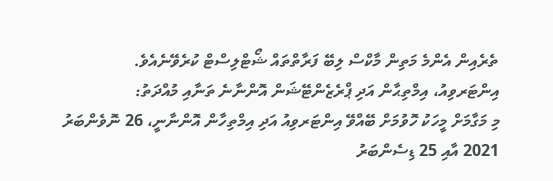ތެރެއިން އެންމެ މަތިން މާކްސް ލިބޭ ފަރާތްތައް ޝޯޓްލިސްޓް ކުރެވޭނެއެވެ.
އިންޓަރވިއު، އިމްތިޙާން އަދި ޕްރެޒެންޓޭޝަން އޮންނާނެ ތަނާއި މުއްދަތު:
މި މަގާމަށް މީހަކު ހޮވުމަށް ބޭއްވޭ އިންޓަރވިއު އަދި އިމްތިހާން އޮންނާނީ، 26 ނޮވެންބަރު 2021 އާއި 25 ޑިސެންބަރު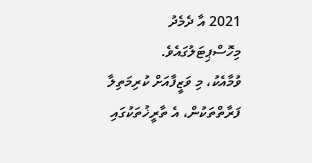2021 އާ ދެމެދު މިހޮސްޕިޓަލުގައެވެ.
ވުމާއެކު، މި ވަޒީފާއަށް ކުރިމަތިލާ ފަރާތްތަކުން، އެ ތާރީޚުތަކުގައި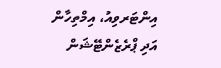އިންޓަރވިއު، އިމްތިހާން އަދި ޕްރެޒެންޓޭޝަން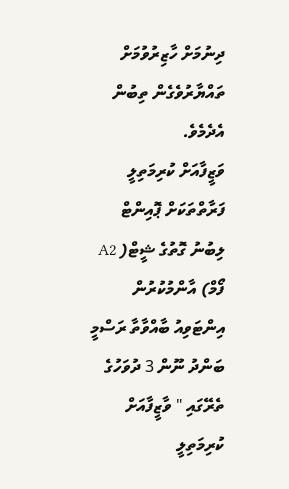ދިނުމަށް ހާޒިރުވުމަށް ތައްޔާރުވެގެން ތިބުން އެދެމެވެ.
ވަޒީފާއަށް ކުރިމަތިލީ
ފަރާތްތަކަށް ޕޮއިންޓް ލިބުނު ގޮތުގެ ޝީޓް( A2 ފޯމް) އާންމުކުރުން
އިންޓަވިއު ބާއްވާތާ ރަސްމީ ބަންދު ނޫން 3 ދުވަހުގެ ތެރޭގައި " ވާޒީފާއަށް ކުރިމަތިލީ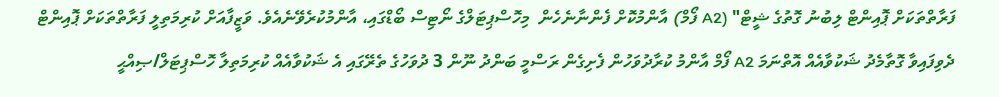ފަރާތްތަކަށް ޕޮއިންޓް ލިބުނު ގޮތުގެ ޝީޓް" (A2 ފޯމް) އާންމުކޮށް ފެންނާނެހެން  މިހޮސްޕިޓަލްގެ ނޯޓިސް ބޯޑްގައި، އާންމުކުރެވޭނެއެވެ. ވަޒީފާއަށް ކުރިމަތިލީ ފަރާތްތަކަށް ޕޮއިންޓް ދެވިފައިވާ ގޮތާމެދު ޝަކުވާއެއް އޮތްނަމަ A2 ފޯމް އާންމު ކުރާދުވަހުން ފެށިގެން ރަސްމީ ބަންދު ނޫން 3 ދުވަހުގެ ތެރޭގައި އެ ޝަކުވާއެއް ކުރިމަތިލާ ހޮސްޕިޓަލް/ޞިއްޙީ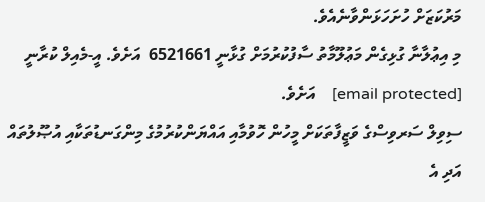މަރުކަޒަށް ހުށަހަޅަންވާނެއެވެ.
މި އިޢުލާނާ ގުޅިގެން މަޢުލޫމާތު ސާފުކުރުމަށް ގުޅާނީ 6521661  އަށެވެ. އީ-މެއިލް ކުރާނީ  [email protected]    އަށެވެ.
ސިވިލް ސަރވިސްގެ ވަޒީފާތަކަށް މީހުން ހޮވުމާއި އައްޔަންކުރުމުގެ މިންގަނޑުތަކާއި އުޞޫލުތައް އަދި އެ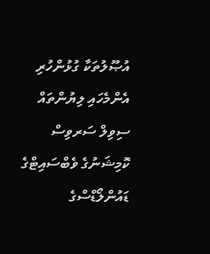އުޞޫލުތަކާ ގުޅުންހުރި އެންމެހައި ލިޔުންތައް ސިވިލް ސަރވިސް ކޮމިޝަނުގެ ވެބްސައިޓްގެ ޑައުންލޯޑްސްގެ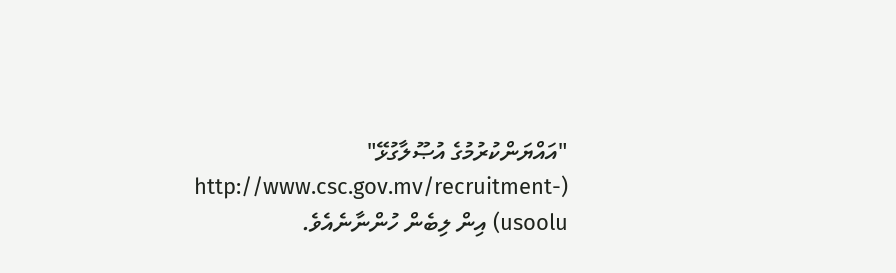"އައްޔަންކުރުމުގެ އުޞޫލާގުޅޭ" (http://www.csc.gov.mv/recruitment-usoolu) އިން ލިބެން ހުންނާނެއެވެ.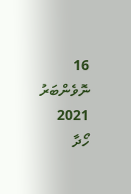16 ނޮވެންބަރު 2021
ހޯދާ